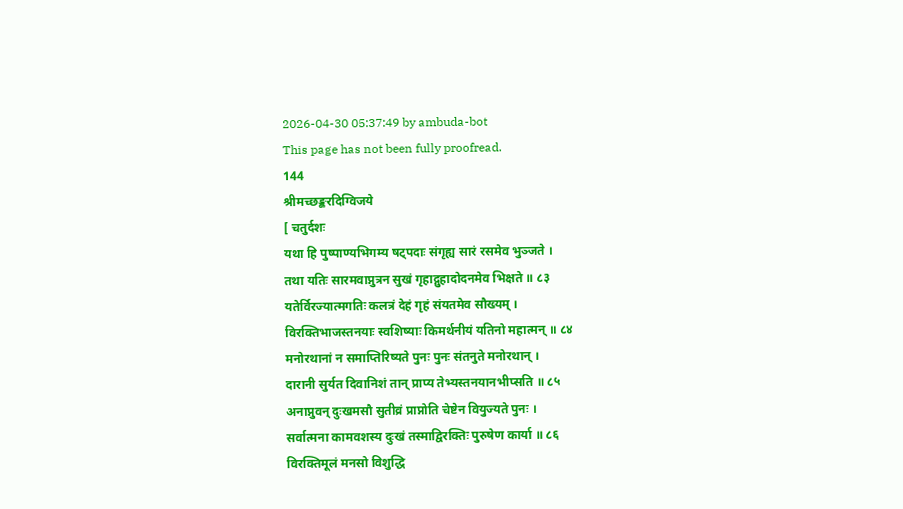2026-04-30 05:37:49 by ambuda-bot
This page has not been fully proofread.
144
श्रीमच्छङ्करदिग्विजये
[ चतुर्दशः
यथा हि पुष्पाण्यभिगम्य षट्पदाः संगृह्य सारं रसमेव भुञ्जते ।
तथा यतिः सारमवाप्नुत्रन सुखं गृहाद्गुहादोदनमेव भिक्षते ॥ ८३
यतेर्विरज्यात्मगतिः कलत्रं देहं गृहं संयतमेव सौख्यम् ।
विरक्तिभाजस्तनयाः स्वशिष्याः किमर्थनीयं यतिनो महात्मन् ॥ ८४
मनोरथानां न समाप्तिरिष्यते पुनः पुनः संतनुते मनोरथान् ।
दारानी सुर्यत दिवानिशं तान् प्राप्य तेभ्यस्तनयानभीप्सति ॥ ८५
अनाप्नुवन् दुःखमसौ सुतीव्रं प्राप्नोति चेष्टेन वियुज्यते पुनः ।
सर्वात्मना कामवशस्य दुःखं तस्माद्विरक्तिः पुरुषेण कार्या ॥ ८६
विरक्तिमूलं मनसो विशुद्धि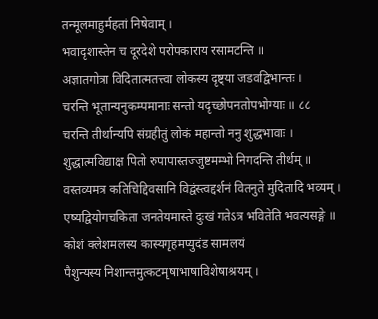तन्मूलमाहुर्महतां निषेवाम् ।
भवादृशास्तेन च दूरदेशे परोपकाराय रसामटन्ति ॥
अज्ञातगोत्रा विदितात्मतत्त्वा लोकस्य दृष्ट्या जडवद्विभान्तः ।
चरन्ति भूतान्यनुकम्पमानाः सन्तो यदृच्छोपनतोपभोग्याः ॥ ८८
चरन्ति तीर्थान्यपि संग्रहीतुं लोकं महान्तो ननु शुद्धभावाः ।
शुद्धात्मविद्याक्ष पितो रुपापास्तज्जुष्टमम्भो निगदन्ति तीर्थम् ॥
वस्तव्यमत्र कतिचिद्दिवसानि विद्वंस्त्वद्दर्शनं वितनुते मुदितादि भव्यम् ।
एष्यद्वियोगचकिता जनतेयमास्ते दुःखं गतेऽत्र भवितेति भवत्यसङ्गे ॥
कोशं क्लेशमलस्य कास्यगृहमप्युदंड सामलयं
पैशुन्यस्य निशान्तमुत्कटमृषाभाषाविशेषाश्रयम् ।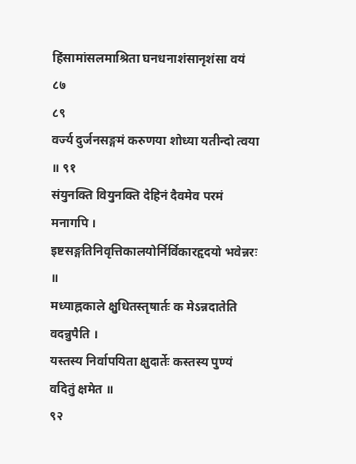हिंसामांसलमाश्रिता घनधनाशंसानृशंसा वयं
८७
८९
वर्ज्य दुर्जनसङ्गमं करुणया शोध्या यतीन्दो त्वया ॥ ९१
संयुनक्ति वियुनक्ति देहिनं दैवमेव परमं मनागपि ।
इष्टसङ्गतिनिवृत्तिकालयोर्निर्विकारहृदयो भवेन्नरः ॥
मध्याह्नकाले क्षुधितस्तृषार्तः क मेऽन्नदातेति वदन्नुपैति ।
यस्तस्य निर्वापयिता क्षुदार्तेः कस्तस्य पुण्यं वदितुं क्षमेत ॥
९२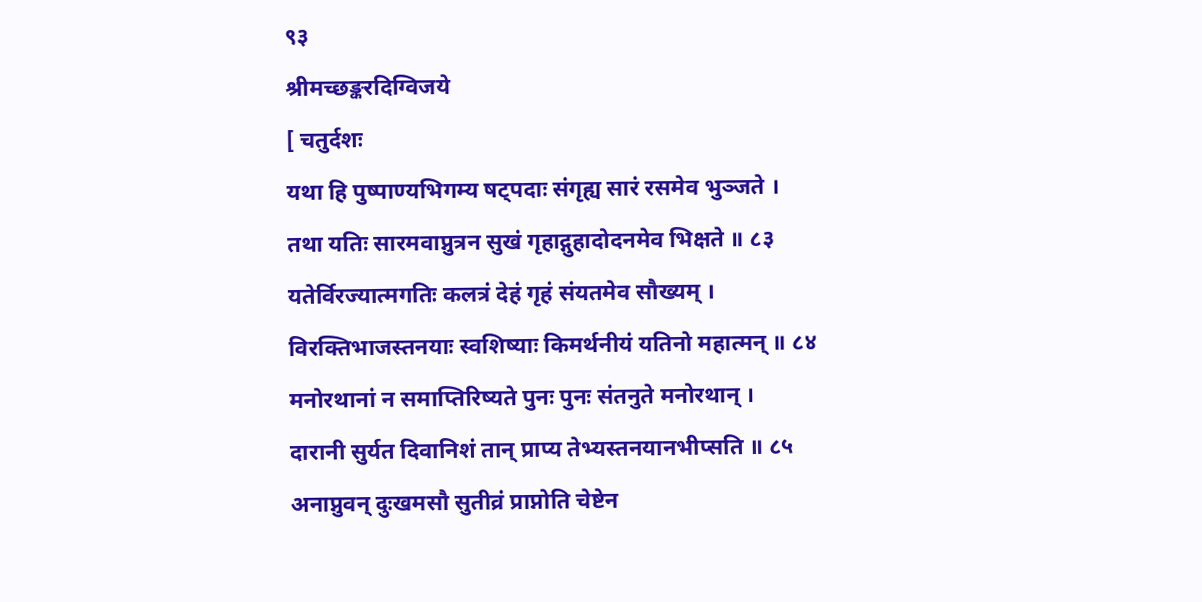९३
श्रीमच्छङ्करदिग्विजये
[ चतुर्दशः
यथा हि पुष्पाण्यभिगम्य षट्पदाः संगृह्य सारं रसमेव भुञ्जते ।
तथा यतिः सारमवाप्नुत्रन सुखं गृहाद्गुहादोदनमेव भिक्षते ॥ ८३
यतेर्विरज्यात्मगतिः कलत्रं देहं गृहं संयतमेव सौख्यम् ।
विरक्तिभाजस्तनयाः स्वशिष्याः किमर्थनीयं यतिनो महात्मन् ॥ ८४
मनोरथानां न समाप्तिरिष्यते पुनः पुनः संतनुते मनोरथान् ।
दारानी सुर्यत दिवानिशं तान् प्राप्य तेभ्यस्तनयानभीप्सति ॥ ८५
अनाप्नुवन् दुःखमसौ सुतीव्रं प्राप्नोति चेष्टेन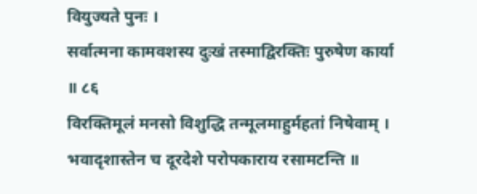वियुज्यते पुनः ।
सर्वात्मना कामवशस्य दुःखं तस्माद्विरक्तिः पुरुषेण कार्या ॥ ८६
विरक्तिमूलं मनसो विशुद्धि तन्मूलमाहुर्महतां निषेवाम् ।
भवादृशास्तेन च दूरदेशे परोपकाराय रसामटन्ति ॥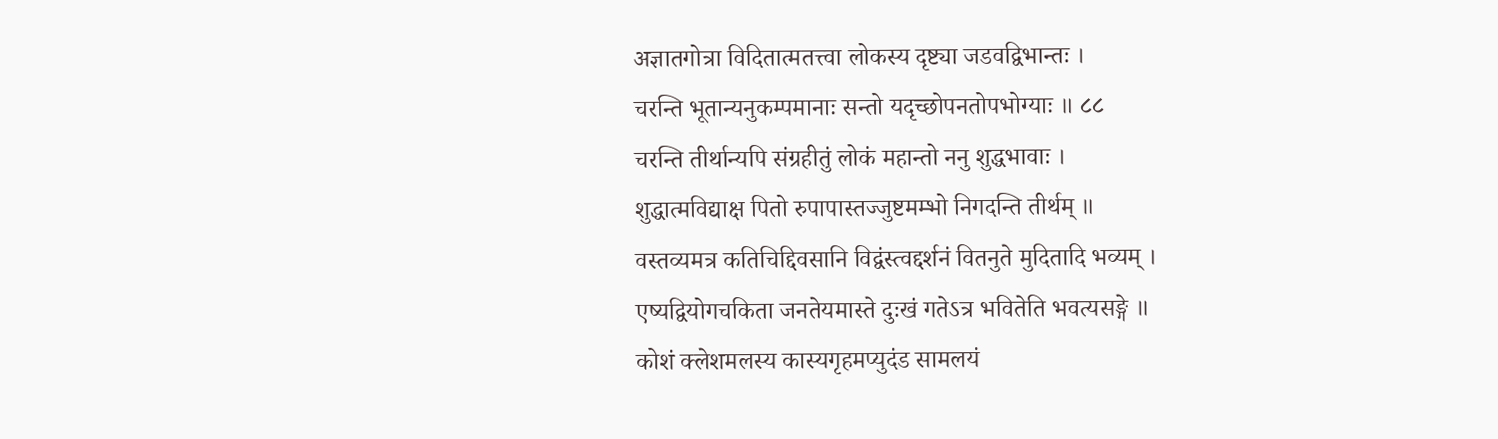अज्ञातगोत्रा विदितात्मतत्त्वा लोकस्य दृष्ट्या जडवद्विभान्तः ।
चरन्ति भूतान्यनुकम्पमानाः सन्तो यदृच्छोपनतोपभोग्याः ॥ ८८
चरन्ति तीर्थान्यपि संग्रहीतुं लोकं महान्तो ननु शुद्धभावाः ।
शुद्धात्मविद्याक्ष पितो रुपापास्तज्जुष्टमम्भो निगदन्ति तीर्थम् ॥
वस्तव्यमत्र कतिचिद्दिवसानि विद्वंस्त्वद्दर्शनं वितनुते मुदितादि भव्यम् ।
एष्यद्वियोगचकिता जनतेयमास्ते दुःखं गतेऽत्र भवितेति भवत्यसङ्गे ॥
कोशं क्लेशमलस्य कास्यगृहमप्युदंड सामलयं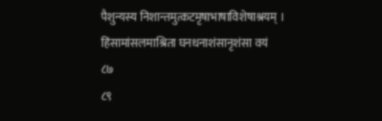पैशुन्यस्य निशान्तमुत्कटमृषाभाषाविशेषाश्रयम् ।
हिंसामांसलमाश्रिता घनधनाशंसानृशंसा वयं
८७
८९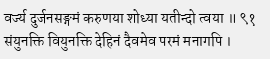वर्ज्य दुर्जनसङ्गमं करुणया शोध्या यतीन्दो त्वया ॥ ९१
संयुनक्ति वियुनक्ति देहिनं दैवमेव परमं मनागपि ।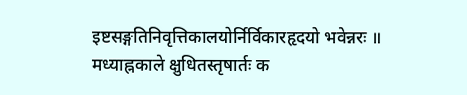इष्टसङ्गतिनिवृत्तिकालयोर्निर्विकारहृदयो भवेन्नरः ॥
मध्याह्नकाले क्षुधितस्तृषार्तः क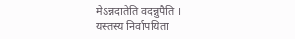मेऽन्नदातेति वदन्नुपैति ।
यस्तस्य निर्वापयिता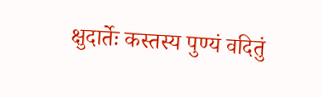क्षुदार्तेः कस्तस्य पुण्यं वदितुं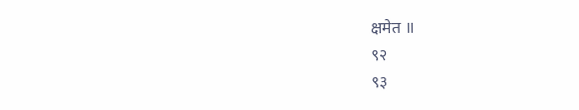क्षमेत ॥
९२
९३